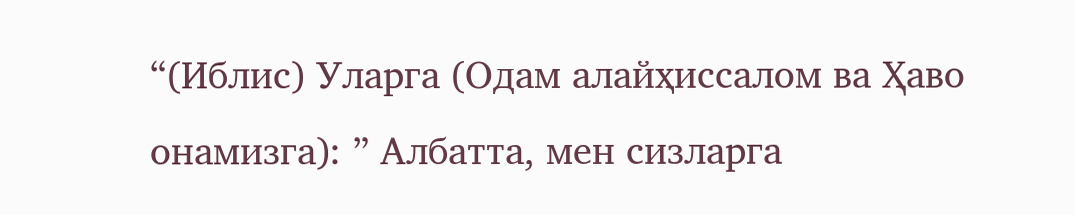“(Иблис) Уларга (Одам алайҳиссалом ва Ҳаво онамизга): ” Албатта, мен сизларга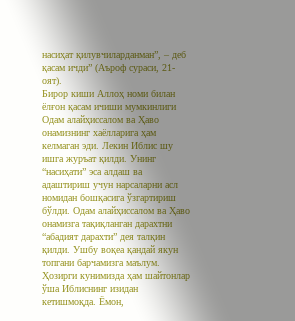насиҳат қилувчиларданман”, – деб қасам ичди” (Аъроф сураси, 21-оят).
Бирор киши Аллоҳ номи билан ёлғон қасам ичиши мумкинлиги Одам алайҳиссалом ва Ҳаво онамизнинг xаёлларига ҳам келмаган эди. Лекин Иблис шу ишга журъат қилди. Унинг “насиҳати” эса алдаш ва адаштириш учун нарсаларни асл номидан бошқасига ўзгартириш бўлди. Одам алайҳиссалом ва Ҳаво онамизга тақиқланган дарахтни “абадият дарахти” дея талқин қилди. Ушбу воқеа қандай якун топгани барчамизга маълум.
Ҳозирги кунимизда ҳам шайтонлар ўша Иблиснинг изидан кетишмоқда. Ёмон,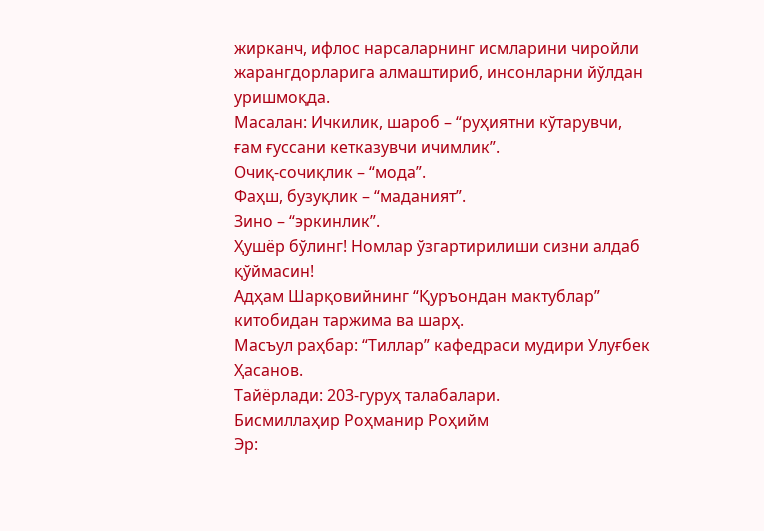жирканч, ифлос нарсаларнинг исмларини чиройли жарангдорларига алмаштириб, инсонларни йўлдан уришмоқда.
Масалан: Ичкилик, шароб – “руҳиятни кўтарувчи, ғам ғуссани кетказувчи ичимлик”.
Очиқ-сочиқлик – “мода”.
Фаҳш, бузуқлик – “маданият”.
Зино – “эркинлик”.
Ҳушёр бўлинг! Номлар ўзгартирилиши сизни алдаб қўймасин!
Адҳам Шарқовийнинг “Қуръондан мактублар”
китобидан таржима ва шарҳ.
Масъул раҳбар: “Тиллар” кафедраси мудири Улуғбек Ҳасанов.
Тайёрлади: 203-гуруҳ талабалари.
Бисмиллаҳир Роҳманир Роҳийм
Эр: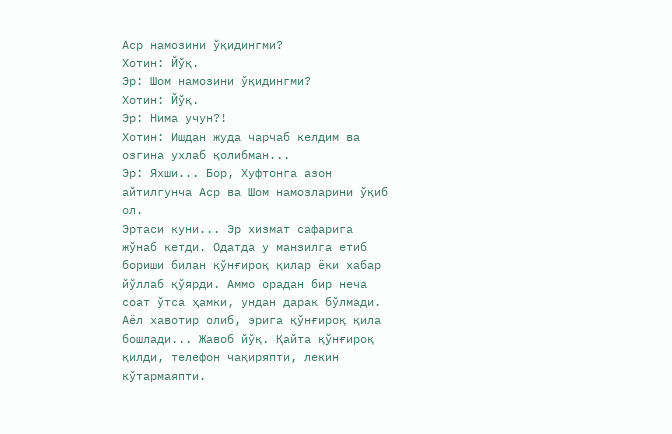Аср намозини ўқидингми?
Хотин: Йўқ.
Эр: Шом намозини ўқидингми?
Хотин: Йўқ.
Эр: Нима учун?!
Хотин: Ишдан жуда чарчаб келдим ва озгина ухлаб қолибман...
Эр: Яхши... Бор, Хуфтонга азон айтилгунча Аср ва Шом намозларини ўқиб ол.
Эртаси куни... Эр хизмат сафарига жўнаб кетди. Одатда у манзилга етиб бориши билан қўнғироқ қилар ёки хабар йўллаб қўярди. Аммо орадан бир неча соат ўтса ҳамки, ундан дарак бўлмади.
Аёл хавотир олиб, эрига қўнғироқ қила бошлади... Жавоб йўқ. Қайта қўнғироқ қилди, телефон чақиряпти, лекин кўтармаяпти.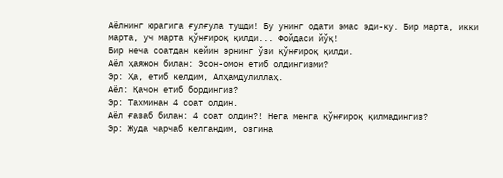Аёлнинг юрагига ғулғула тушди! Бу унинг одати эмас эди-ку. Бир марта, икки марта, уч марта қўнғироқ қилди... Фойдаси йўқ!
Бир неча соатдан кейин эрнинг ўзи қўнғироқ қилди.
Аёл ҳаяжон билан: Эсон-омон етиб олдингизми?
Эр: Ҳа, етиб келдим, Алҳамдулиллаҳ.
Аёл: Қачон етиб бордингиз?
Эр: Тахминан 4 соат олдин.
Аёл ғазаб билан: 4 соат олдин?! Нега менга қўнғироқ қилмадингиз?
Эр: Жуда чарчаб келгандим, озгина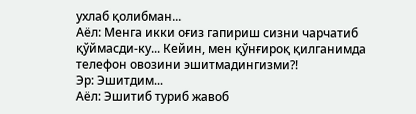ухлаб қолибман...
Аёл: Менга икки оғиз гапириш сизни чарчатиб қўймасди-ку... Кейин, мен қўнғироқ қилганимда телефон овозини эшитмадингизми?!
Эр: Эшитдим...
Аёл: Эшитиб туриб жавоб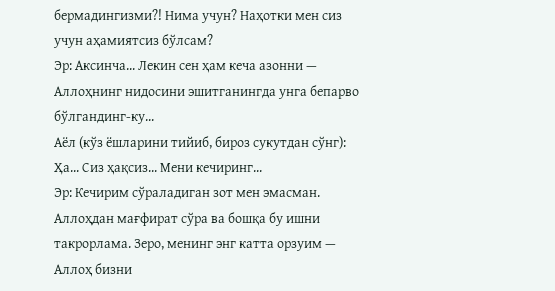бермадингизми?! Нима учун? Наҳотки мен сиз учун аҳамиятсиз бўлсам?
Эр: Аксинча... Лекин сен ҳам кеча азонни — Аллоҳнинг нидосини эшитганингда унга бепарво бўлгандинг-ку...
Аёл (кўз ёшларини тийиб, бироз сукутдан сўнг): Ҳа... Сиз ҳақсиз... Мени кечиринг...
Эр: Кечирим сўраладиган зот мен эмасман. Аллоҳдан мағфират сўра ва бошқа бу ишни такрорлама. Зеро, менинг энг катта орзуим — Аллоҳ бизни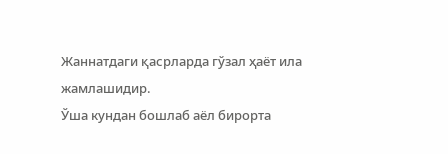Жаннатдаги қасрларда гўзал ҳаёт ила жамлашидир.
Ўша кундан бошлаб аёл бирорта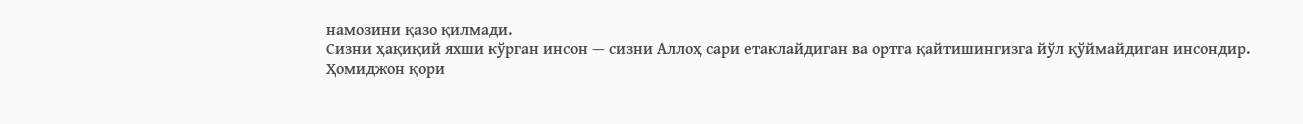намозини қазо қилмади.
Сизни ҳақиқий яхши кўрган инсон — сизни Аллоҳ сари етаклайдиган ва ортга қайтишингизга йўл қўймайдиган инсондир.
Ҳомиджон қори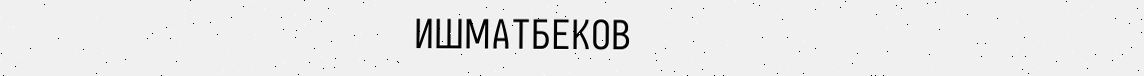ИШМАТБЕКОВ